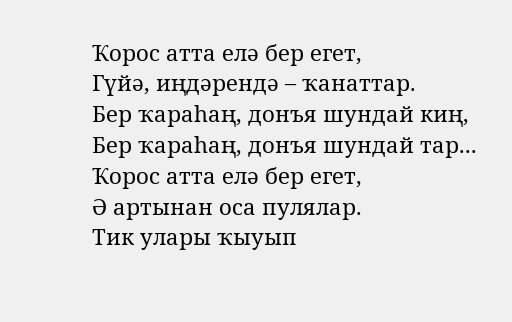Ҡорос атта елә бер егет,
Гүйә, иңдәрендә – ҡанаттар.
Бер ҡараһаң, донъя шундай киң,
Бер ҡараһаң, донъя шундай тар...
Ҡорос атта елә бер егет,
Ә артынан оса пулялар.
Тик улары ҡыуып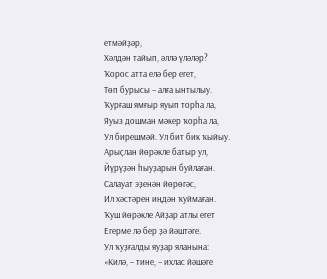етмәйҙәр,
Хәлдән тайып, әллә үләләр?
Ҡорос атта елә бер егет,
Төп бурысы – алға ынтылыу.
Ҡурғаш ямғыр яуып торһа ла,
Яуыз дошман мәкер ҡорһа ла,
Ул бирешмәй. Ул бит бик ҡыйыу.
Арыҫлан йөрәкле батыр ул,
Йүрүҙән һыуҙарын буйлаған.
Салауат эҙенән йөрөгәс,
Ил хәстәрен иңдән ҡуймаған.
Ҡуш йөрәкле Айҙар атлы егет
Егерме лә бер ҙә йәштәге.
Ул ҡуҙғалды яуҙар яланына:
«Килә, – тине, – ихлас йәшәге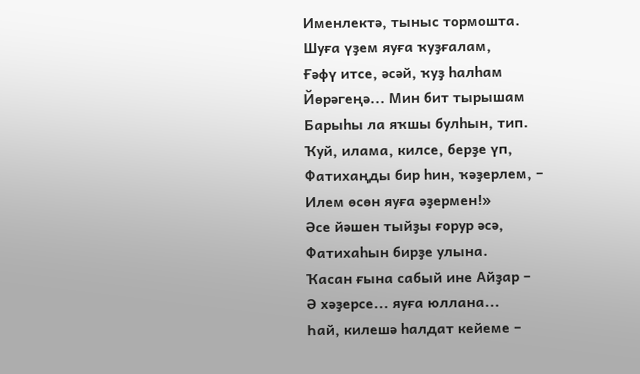Именлектә, тыныс тормошта.
Шуға үҙем яуға ҡуҙғалам,
Ғәфү итсе, әсәй, ҡуҙ һалһам
Йөрәгеңә... Мин бит тырышам
Барыһы ла яҡшы булһын, тип.
Ҡуй, илама, килсе, берҙе үп,
Фатихаңды бир һин, ҡәҙерлем, –
Илем өсөн яуға әҙермен!»
Әсе йәшен тыйҙы ғорур әсә,
Фатихаһын бирҙе улына.
Ҡасан ғына сабый ине Айҙар –
Ә хәҙерсе... яуға юллана...
Һай, килешә һалдат кейеме –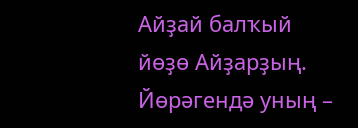Айҙай балҡый йөҙө Айҙарҙың.
Йөрәгендә уның –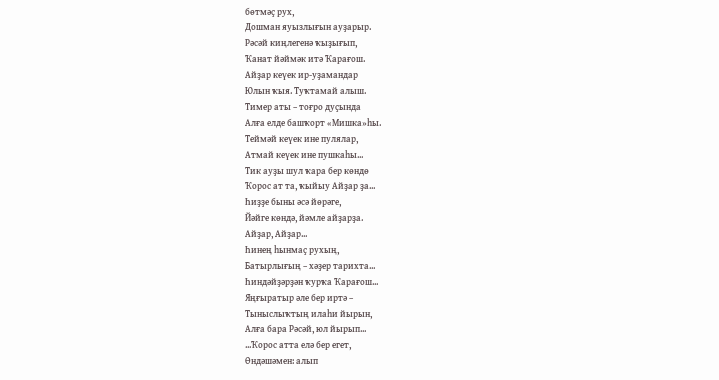бөтмәҫ рух,
Дошман яуызлығын ауҙарыр.
Рәсәй киңлегенә ҡыҙығып,
Ҡанат йәймәк итә Ҡарағош.
Айҙар кеүек ир-уҙамандар
Юлын ҡыя. Туҡтамай алыш.
Тимер аты – тоғро дуҫында
Алға елде башҡорт «Мишка»һы.
Теймәй кеүек ине пулялар,
Атмай кеүек ине пушкаһы...
Тик ауҙы шул ҡара бер көндө
Ҡорос ат та, ҡыйыу Айҙар ҙа...
Һиҙҙе быны әсә йөрәге,
Йәйге көндә, йәмле айҙарҙа.
Айҙар, Айҙар...
Һинең һынмаҫ рухың,
Батырлығың – хәҙер тарихта...
Һиндәйҙәрҙән ҡурҡа Ҡарағош...
Яңғыратыр әле бер иртә –
Тыныслыҡтың илаһи йырын,
Алға бара Рәсәй, юл йырып...
...Ҡорос атта елә бер егет,
Өндәшәмен: алып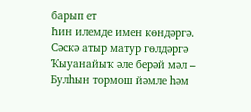барып ет
Һин илемде имен көндәргә.
Сәскә атыр матур гөлдәргә
Ҡыуанайыҡ әле берәй мәл –
Булһын тормош йәмле һәм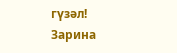гүзәл!
Зарина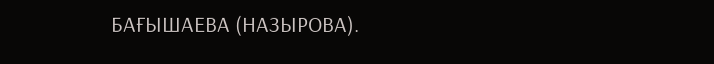БАҒЫШАЕВА (НАЗЫРОВА).